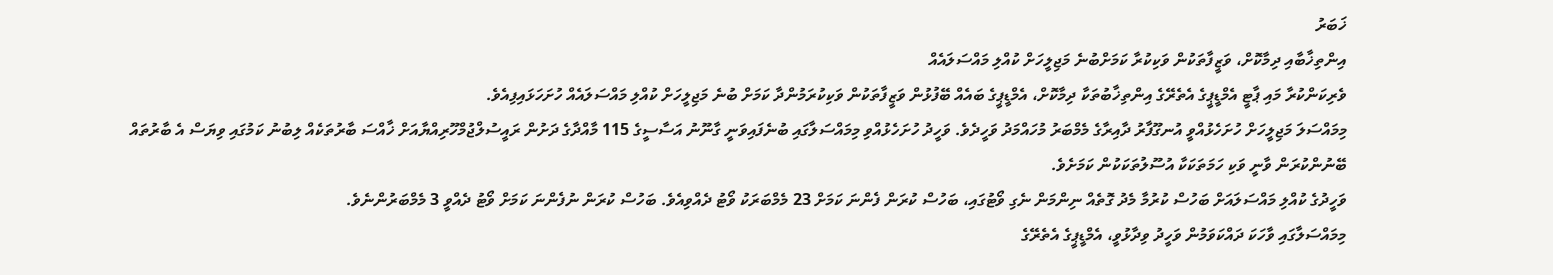ޚަބަރު
އިންތިޚާބާއި ދިމާކޮށް، ވަޒީފާތަކުން ވަކިކުރާ ކަމަށްބުނެ މަޖިލީހަށް ކުއްލި މައްސަލައެއް
ވެރިކަންކުރާ މައި ޕާޓީ އެމްޑީޕީގެ އެތެރޭގެ އިންތިޚާބުތަކާ ދިމާކޮށް، އެމްޑީޕީގެ ބައެއް ބޭފުޅުން ވަޒީފާތަކުން ވަކިކުރަމުންދާ ކަމަށް ބުނެ މަޖިލީހަށް ކުއްލި މައްސަލައެއް ހުށަހަޅައިފިއެވެ.
މިމައްސަލަ މަޖިލީހަށް ހުށަހެޅުއްވީ އުނގޫފާރު ދާއިރާގެ މެމްބަރު މުހައްމަދު ވަހީދެވެ. ވަހީދު ހުށަހެޅުއްވި މިމައްސަލާގައި ބުނެފައިވަނީ ގާނޫނު އަސާސީގެ 115 މާއްދާގެ ދަށުން ރައީސުލްޖުމްހޫރިއްޔާއަށް ޚާއްސަ ބާރުތަކެއް ލިބުނު ކަމުގައި ވިޔަސް އެ ބާރުތައް ބޭނުންކުރަން ވާނީ ވަކި ހަމަތަކަކާ އުސޫލުތަކަކުން ކަމަށެވެ.
ވަހީދުގެ ކުއްލި މައްސަލައަށް ބަހުސް ކުރުމާ މެދު ގޮތެއް ނިންމަން ނެގި ވޯޓުގައި، ބަހުސް ކުރަން ފެންނަ ކަމަށް 23 މެމްބަރަކު ވޯޓު ދެއްވިއެވެ. ބަހުސް ކުރަން ނުފެންނަ ކަމަށް ވޯޓު ދެއްވީ 3 މެމްބަރުންނެވެ.
މިމައްސަލާގައި ވާހަކަ ދައްކަވަމުން ވަހީދު ވިދާޅުވީ، އެމްޑީޕީގެ އެތެރޭގެ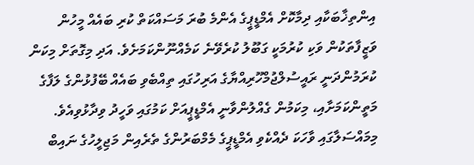އިންތިޚާބަކާއި ދިމާކޮށް އެމްޑީޕީގެ އެންމެ ބުރަ މަސައްކަތް ކުރި ބައެއް މީހުން ވަޒީފާތަކުން ވަކި ކުރުމަކީ ގަބޫލު ކުރެވޭނެ ކަމެއްނޫންކަމަށެވެ. އަދި މިގޮތަށް މިކަން ކުރަމުންދަނީ ރައީސުލްޖުމްހޫރިއްޔާގެ އަރިހުގައި ތިއްބެވި ބައެއް ބޭފުޅުންގެ ލަފާގެ މަތީންކަމަށާއި، މިކަމުން ގެއްލުންވާނީ އެމްޑީޕީއަށް ކަމުގައި ވަހީދު ވިދާޅުވިއެވެ.
މިމައްސަލާގައި ވާހަކަ ދެއްކެވި އެމްޑީޕީގެ މެމްބަރުންގެ ތެރެއިން މަޖިލީހުގެ ނައިބް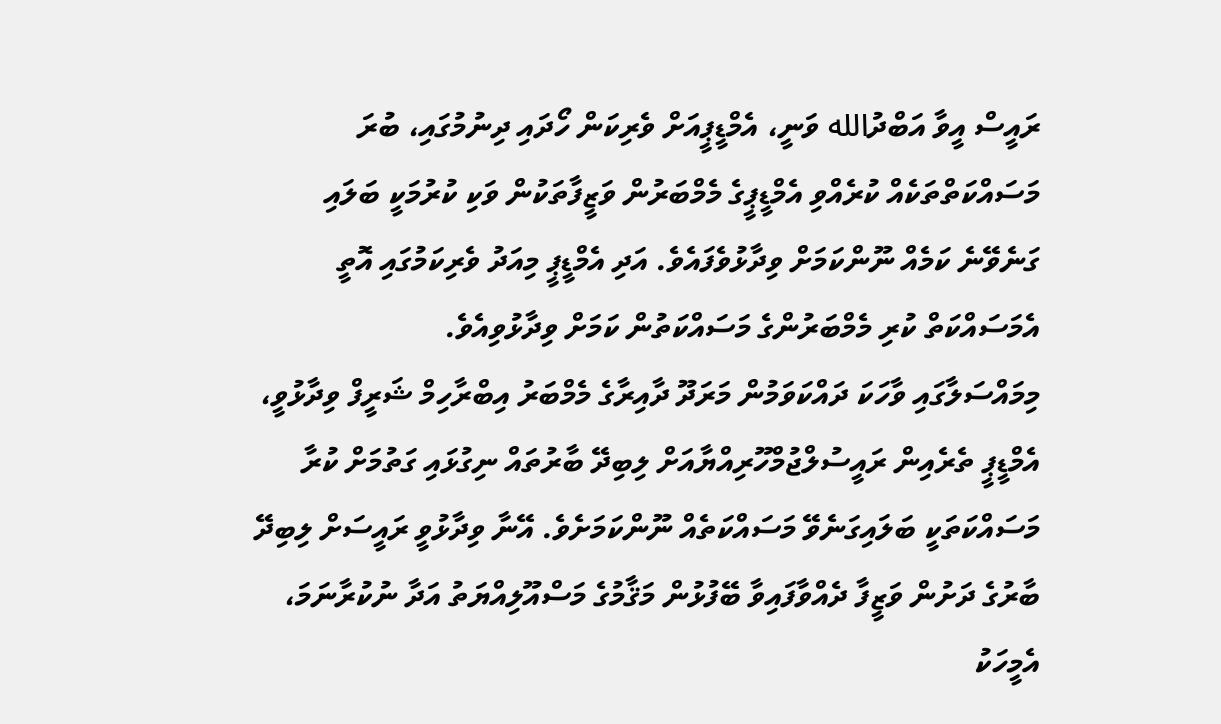ރައީސް އީވާ އަބްދުالله ވަނީ، އެމްޑީޕީއަށް ވެރިކަން ހޯދައި ދިނުމުގައި، ބުރަ މަސައްކަތްތަކެއް ކުރެއްވި އެމްޑީޕީގެ މެމްބަރުން ވަޒީފާތަކުން ވަކި ކުރުމަކީ ބަލައި ގަނެވޭނެ ކަމެއް ނޫންކަމަށް ވިދާޅުވެފައެވެ. އަދި އެމްޑީޕީ މިއަދު ވެރިކަމުގައި އޮތީ އެމަސައްކަތް ކުރި މެމްބަރުންގެ މަސައްކަތުން ކަމަށް ވިދާޅުވިއެވެ.
މިމައްސަލާގައި ވާހަކަ ދައްކަވަމުން މަރަދޫ ދާއިރާގެ މެމްބަރު އިބްރާހިމް ޝަރީފް ވިދާޅުވީ، އެމްޑީޕީ ތެރެއިން ރައީސުލްޖުމްހޫރިއްޔާއަށް ލިބިދޭ ބާރުތައް ނިގުޅައި ގަތުމަށް ކުރާ މަސައްކަތަކީ ބަލައިގަނެވޭ މަސައްކަތެއް ނޫންކަމަށެވެ. އޭނާ ވިދާޅުވީ ރައީސަށް ލިބިދޭ ބާރުގެ ދަށުން ވަޒީފާ ދެއްވާފައިވާ ބޭފުޅުން މަޤާމުގެ މަސްއޫލިއްޔަތު އަދާ ނުކުރާނަމަ، އެމީހަކު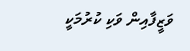ވަޒީފާއިން ވަކި ކުރުމަކީ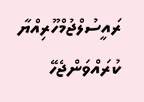ރައީސުލްޖުމްހޫރިއްޔާ ކުރައްވަންޖެހޭ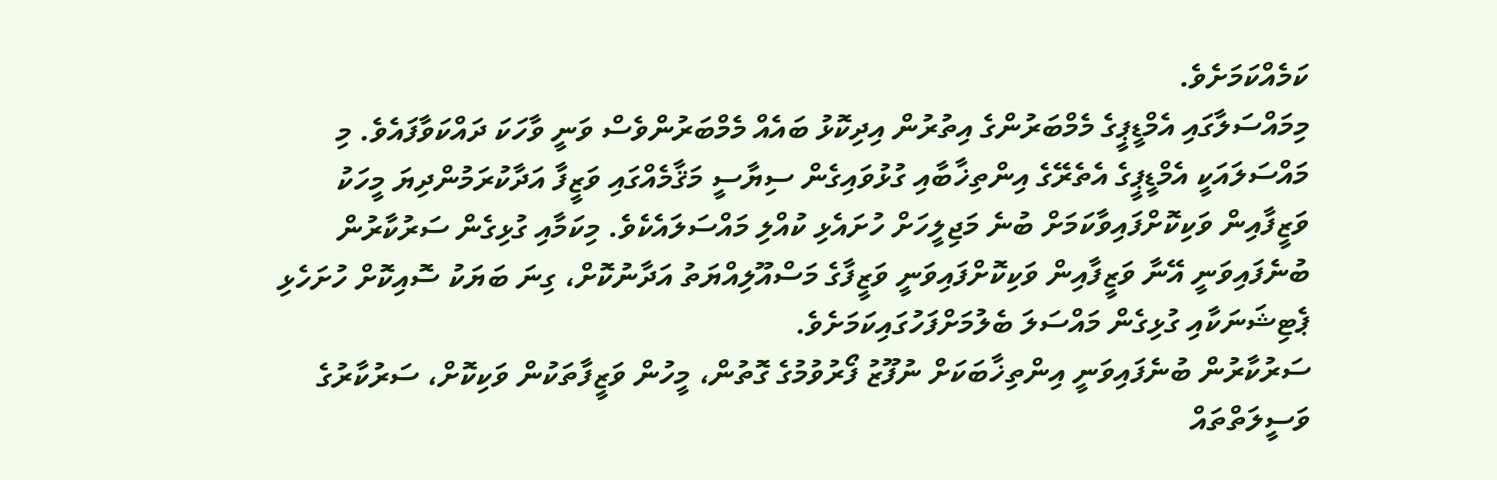ކަމެއްކަމަށެވެ.
މިމައްސަލާގައި އެމްޑީޕީގެ މެމްބަރުންގެ އިތުރުން އިދިކޮޅު ބައެއް މެމްބަރުންވެސް ވަނީ ވާހަކަ ދައްކަވާފައެވެ. މި މައްސަލައަކީ އެމްޑީޕީގެ އެތެރޭގެ އިންތިޚާބާއި ގުޅުވައިގެން ސިޔާސީ މަޤާމެއްގައި ވަޒީފާ އަދާކުރަމުންދިޔަ މީހަކު ވަޒީފާއިން ވަކިކޮށްފައިވާކަމަށް ބުނެ މަޖިލީހަށް ހުށައެޅި ކުއްލި މައްސަލައެކެވެ. މިކަމާއި ގުޅިގެން ސަރުކާރުން ބުނެފައިވަނީ އޭނާ ވަޒީފާއިން ވަކިކޮށްފައިވަނީ ވަޒީފާގެ މަސްއޫލިއްޔަތު އަދާނުކޮށް، ގިނަ ބަޔަކު ސޮއިކޮށް ހުށަހެޅި ޕެޓިޝަނަކާއި ގުޅިގެން މައްސަލަ ބެލުމަށްފަހުގައިކަމަށެވެ.
ސަރުކާރުން ބުނެފައިވަނީ އިންތިޚާބަކަށް ނުފޫޒު ފޯރުވުމުގެ ގޮތުން، މީހުން ވަޒީފާތަކުން ވަކިކޮށް، ސަރުކާރުގެ ވަސީލަތްތައް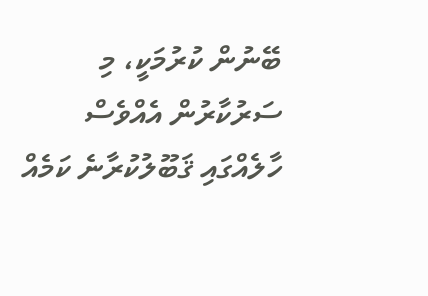ބޭނުން ކުރުމަކީ، މި ސަރުކާރުން އެއްވެސް ހާލެއްގައި ޤަބޫލުކުރާނެ ކަމެއް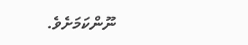ނޫންކަމަށެވެ.